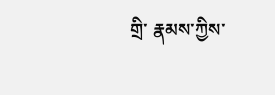གྲི་ རྣམས་ཀྱིས་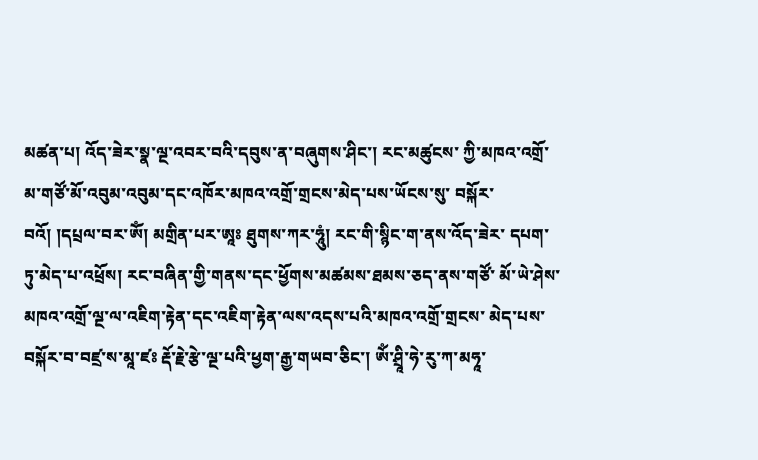མཚན་པ། འོད་ཟེར་སྣ་ལྔ་འབར་བའི་དབུས་ན་བཞུགས་ཤིང་། རང་མཚུངས་ ཀྱི་མཁའ་འགྲོ་མ་གཙོ་མོ་འབུམ་འབུམ་དང་འཁོར་མཁའ་འགྲོ་གྲངས་མེད་པས་ཡོངས་སུ་ བསྐོར་བའོ། །དཔྲལ་བར་ༀ། མགྲིན་པར་ཨཱཿ ཐུགས་ཀར་ཧཱུཾ། རང་གི་སྙིང་ག་ནས་འོད་ཟེར་ དཔག་ཏུ་མེད་པ་འཕྲོས། རང་བཞིན་གྱི་གནས་དང་ཕྱོགས་མཚམས་ཐམས་ཅད་ནས་གཙོ་ མོ་ཡེ་ཤེས་མཁའ་འགྲོ་ལྔ་ལ་འཇིག་རྟེན་དང་འཇིག་རྟེན་ལས་འདས་པའི་མཁའ་འགྲོ་གྲངས་ མེད་པས་བསྐོར་བ་བཛྲ་ས་མཱ་ཛཿ རྡོ་རྗེ་རྩེ་ལྔ་པའི་ཕྱག་རྒྱ་གཡབ་ཅིང་། ༀ་ཤྲཱི་ཧེ་རུ་ཀ་མཧཱ་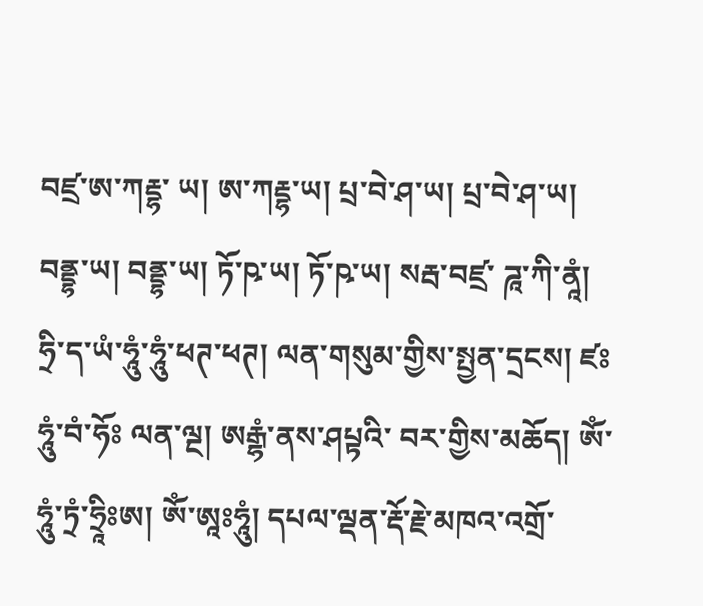བཛྲ་ཨ་ཀརྡྷ་ ཡ། ཨ་ཀརྡྷ་ཡ། པྲ་བེ་ཤ་ཡ། པྲ་བེ་ཤ་ཡ། བནྡྷ་ཡ། བནྡྷ་ཡ། ཏོ་ཥ་ཡ། ཏོ་ཥ་ཡ། སརྦ་བཛྲ་ ཌཱ་ཀི་ནཱཾ། ཧྲི་ད་ཡཾ་ཧཱུཾ་ཧཱུཾ་ཕཊ་ཕཊ། ལན་གསུམ་གྱིས་སྤྱན་དྲངས། ཛཿཧཱུཾ་བཾ་ཧོཿ ལན་ལྔ། ཨརྒྷཾ་ནས་ཤཔྟའི་ བར་གྱིས་མཆོད། ༀ་ཧཱུཾ་ཏྲཾ་ཧྲཱིཿཨ། ༀ་ཨཱཿཧཱུཾ། དཔལ་ལྡན་རྡོ་རྗེ་མཁའ་འགྲོ་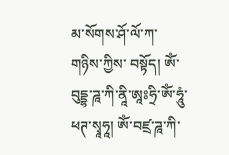མ་སོགས་ཤོ་ལོ་ཀ་གཉིས་ཀྱིས་ བསྟོད། ༀ་བུདྡྷ་ཌཱ་ཀི་ནཱི་ཨཱཿཧྲི་ༀ་ཧཱུཾ་ཕཊ་སྭཱཧཱ། ༀ་བཛྲ་ཌཱ་ཀི་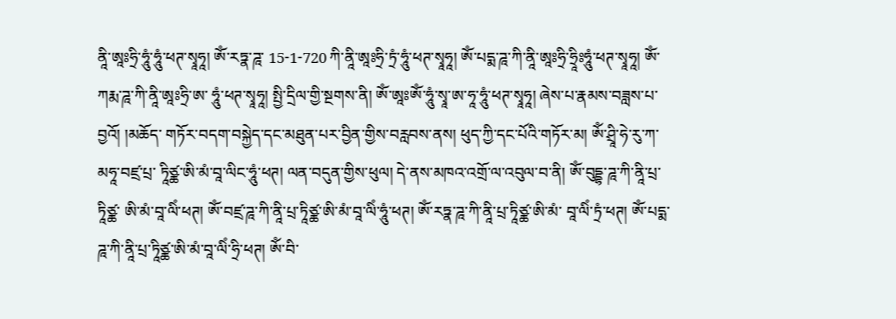ནཱི་ཨཱཿཧྲི་ཧཱུཾ་ཧཱུཾ་ཕཊ་སྭཱཧཱ། ༀ་རཏྣ་ཌཱ་ 15-1-720 ཀི་ནཱི་ཨཱཿཧྲི་ཏྲཾ་ཧཱུཾ་ཕཊ་སྭཱཧཱ། ༀ་པདྨ་ཌཱ་ཀི་ནཱི་ཨཱཿཧྲི་ཧྲཱིཿཧཱུཾ་ཕཊ་སྭཱཧཱ། ༀ་ཀརྨ་ཌཱ་ཀི་ནཱི་ཨཱཿཧྲི་ཨ་ ཧཱུཾ་ཕཊ་སྭཱཧཱ། སྤྱི་དྲིལ་གྱི་སྔགས་ནི། ༀ་ཨཱཿༀ་ཧཱུཾ་སྭཱ་ཨ་ཧཱ་ཧཱུཾ་ཕཊ་སྭཱཧཱ། ཞེས་པ་རྣམས་བཟླས་པ་བྱའོ། །མཆོད་ གཏོར་བདག་བསྐྱེད་དང་མཐུན་པར་བྱིན་གྱིས་བརླབས་ནས། ཕུད་ཀྱི་དང་པོའི་གཏོར་མ། ༀ་ཤྲཱི་ཧེ་རུ་ཀ་མཧཱ་བཛྲ་པྲ་ ཏཱིཙྪ་ཨི་མཾ་བཱ་ལིང་ཧཱུཾ་ཕཊ། ལན་བདུན་གྱིས་ཕུལ། དེ་ནས་མཁའ་འགྲོ་ལ་འབུལ་བ་ནི། ༀ་བུདྡྷ་ཌཱ་ཀི་ནཱི་པྲ་ཏཱིཙྪ་ ཨི་མཾ་བཱ་ལིཾ་ཕཊ། ༀ་བཛྲ་ཌཱ་ཀི་ནཱི་པྲ་ཏཱིཙྪ་ཨི་མཾ་བཱ་ལིཾ་ཧཱུཾ་ཕཊ། ༀ་རཏྣ་ཌཱ་ཀི་ནཱི་པྲ་ཏཱིཙྪ་ཨི་མཾ་ བཱ་ལིཾ་ཏྲཾ་ཕཊ། ༀ་པདྨ་ཌཱ་ཀི་ནཱི་པྲ་ཏཱིཙྪ་ཨི་མཾ་བཱ་ལིཾ་ཧྲི་ཕཊ། ༀ་བི་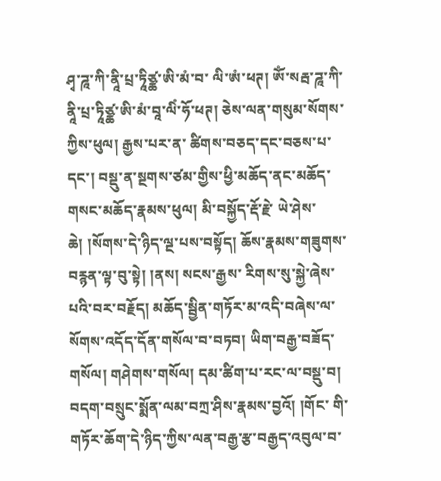ཤྭ་ཌཱ་ཀི་ནཱི་པྲ་ཏཱིཙྪ་ཨི་མཾ་བ་ ལི་ཨཾ་ཕཊ། ༀ་སརྦ་ཌཱ་ཀི་ནཱི་པྲ་ཏཱིཙྪ་ཨི་མཾ་བཱ་ལིཾ་ཧོ་ཕཊ། ཅེས་ལན་གསུམ་སོགས་ཀྱིས་ཕུལ། རྒྱས་པར་ན་ ཚིགས་བཅད་དང་བཅས་པ་དང་། བསྡུ་ན་སྔགས་ཙམ་གྱིས་ཕྱི་མཆོད་ནང་མཆོད་གསང་མཆོད་རྣམས་ཕུལ། མི་བསྐྱོད་རྡོ་རྗེ་ ཡེ་ཤེས་ཆེ། །སོགས་དེ་ཉིད་ལྔ་པས་བསྟོད། ཆོས་རྣམས་གཟུགས་བརྙན་ལྟ་བུ་སྟེ། །ནས། སངས་རྒྱས་ རིགས་སུ་སྐྱེ་ཞེས་པའི་བར་བརྗོད། མཆོད་སྦྱིན་གཏོར་མ་འདི་བཞེས་ལ་སོགས་འདོད་དོན་གསོལ་བ་བཏབ། ཡིག་བརྒྱ་བཟོད་གསོལ། གཤེགས་གསོལ། དམ་ཚིག་པ་རང་ལ་བསྡུ་བ། བདག་བསྲུང་སྨོན་ལམ་བཀྲ་ཤིས་རྣམས་བྱའོ། །གོང་ གི་གཏོར་ཆོག་དེ་ཉིད་ཀྱིས་ལན་བརྒྱ་རྩ་བརྒྱད་འབུལ་བ་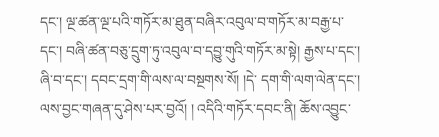དང་། ལྔ་ཚན་ལྔ་པའི་གཏོར་མ་ཐུན་བཞིར་འབུལ་བ་གཏོར་མ་བརྒྱ་པ་ དང་། བཞི་ཚན་བཅུ་དྲུག་ཏུ་འབུལ་བ་དབྱུ་གུའི་གཏོར་མ་སྟེ། རྒྱས་པ་དང་། ཞི་བ་དང་། དབང་དྲག་གི་ལས་ལ་བསྔགས་སོ། །དེ་ དག་གི་ལག་ལེན་དང་། ལས་བྱང་གཞན་དུ་ཤེས་པར་བྱའོ། ། འདིའི་གཏོར་དབང་ནི། ཆོས་འབྱུང་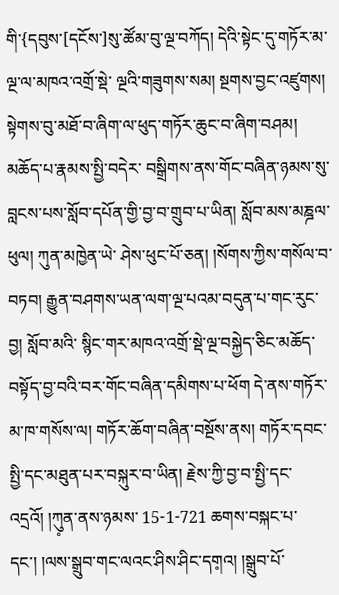གི་{དབུས་[དངོས་]སུ་ཚོམ་བུ་ལྔ་བཀོད། དེའི་སྟེང་དུ་གཏོར་མ་ལྔ་ལ་མཁའ་འགྲོ་སྡེ་ ལྔའི་གཟུགས་སམ། སྔགས་བྱང་འཛུགས། སྟེགས་བུ་མཐོ་བ་ཞིག་ལ་ཕུད་གཏོར་ཆུང་བ་ཞིག་བཤམ། མཆོད་པ་རྣམས་སྤྱི་བདེར་ བསྒྲིགས་ནས་གོང་བཞིན་ཉམས་སུ་བླངས་པས་སློབ་དཔོན་གྱི་བྱ་བ་གྲུབ་པ་ཡིན། སློབ་མས་མཎྜལ་ཕུལ། ཀུན་མཁྱེན་ཡེ་ ཤེས་ཕུང་པོ་ཅན། །སོགས་ཀྱིས་གསོལ་བ་བཏབ། རྒྱུན་བཤགས་ཡན་ལག་ལྔ་པའམ་བདུན་པ་གང་རུང་བྱ། སློབ་མའི་ སྙིང་གར་མཁའ་འགྲོ་སྡེ་ལྔ་བསྐྱེད་ཅིང་མཆོད་བསྟོད་བྱ་བའི་བར་གོང་བཞིན་དམིགས་པ་ཕོག དེ་ནས་གཏོར་མ་ཁ་གསོས་ལ། གཏོར་ཆོག་བཞིན་བསྔོས་ནས། གཏོར་དབང་སྤྱི་དང་མཐུན་པར་བསྐུར་བ་ཡིན། རྗེས་ཀྱི་བྱ་བ་སྤྱི་དང་འདྲའོ། །ཀུ༷ན་ནས་ཉམས་ 15-1-721 ཆགས་བསྐང་པ་དང་། །ལས་སྒྲུབ་གང་ལའང་ཤིས་ཤིང་དག༷འ། །སྒྲུབ་པོ་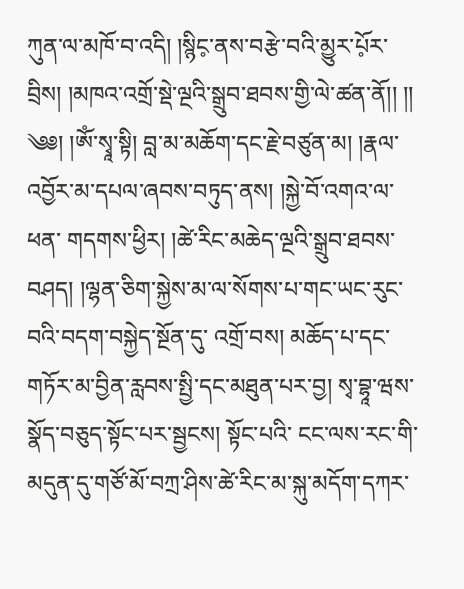ཀུན་ལ་མཁོ་བ་འདི། །སྙིང༷་ནས་བརྩེ་བའི་མྱུར་པོ༷ར་ བྲིས། །མཁའ་འགྲོ་སྡེ་ལྔའི་སྒྲུབ་ཐབས་གྱི་ལེ་ཚན་ནོ།། །། ༄༅། །ༀ་སྭཱ་སྟི། བླ་མ་མཆོག་དང་རྗེ་བཙུན་མ། །རྣལ་འབྱོར་མ་དཔལ་ཞབས་བཏུད་ནས། །སྐྱེ་བོ་འགའ་ལ་ཕན་ གདགས་ཕྱིར། །ཚེ་རིང་མཆེད་ལྔའི་སྒྲུབ་ཐབས་བཤད། །ལྷན་ཅིག་སྐྱེས་མ་ལ་སོགས་པ་གང་ཡང་རུང་བའི་བདག་བསྐྱེད་སྔོན་དུ་ འགྲོ་བས། མཆོད་པ་དང་གཏོར་མ་བྱིན་རླབས་སྤྱི་དང་མཐུན་པར་བྱ། སྭ་བྷཱ་ཝས་སྣོད་བཅུད་སྟོང་པར་སྦྱངས། སྟོང་པའི་ ངང་ལས་རང་གི་མདུན་དུ་གཙོ་མོ་བཀྲ་ཤིས་ཚེ་རིང་མ་སྐུ་མདོག་དཀར་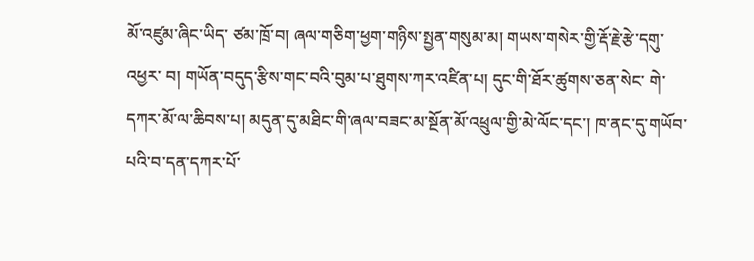མོ་འཛུམ་ཞིང་ཡིད་ ཙམ་ཁྲོ་བ། ཞལ་གཅིག་ཕྱག་གཉིས་སྤྱན་གསུམ་མ། གཡས་གསེར་གྱི་རྡོ་རྗེ་རྩེ་དགུ་འཕྱར་ བ། གཡོན་བདུད་རྩིས་གང་བའི་བུམ་པ་ཐུགས་ཀར་འཛིན་པ། དུང་གི་ཐོར་ཚུགས་ཅན་སེང་ གེ་དཀར་མོ་ལ་ཆིབས་པ། མདུན་དུ་མཐིང་གི་ཞལ་བཟང་མ་སྔོན་མོ་འཕྲུལ་གྱི་མེ་ལོང་དང་། ཁ་ནང་དུ་གཡོབ་པའི་བ་དན་དཀར་པོ་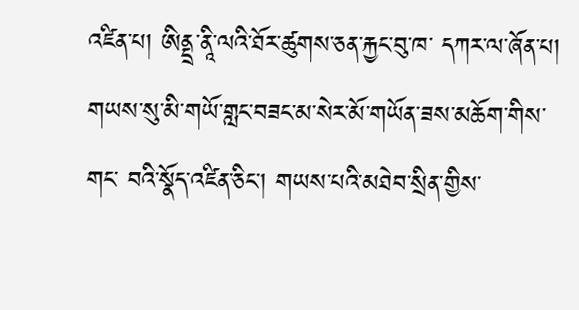འཛིན་པ། ཨིནྡྲ་ནཱི་ལའི་ཐོར་ཚུགས་ཅན་རྐྱང་བུ་ཁ་ དཀར་ལ་ཞོན་པ། གཡས་སུ་མི་གཡོ་གླང་བཟང་མ་སེར་མོ་གཡོན་ཟས་མཆོག་གིས་གང་ བའི་སྣོད་འཛིན་ཅིང་། གཡས་པའི་མཐེབ་སྲིན་གྱིས་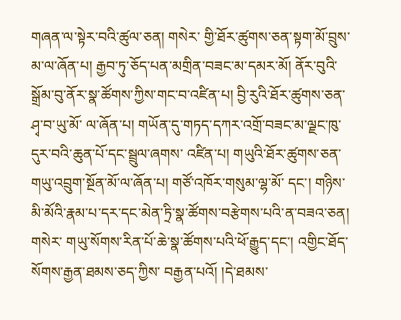གཞན་ལ་སྟེར་བའི་ཚུལ་ཅན། གསེར་ གྱི་ཐོར་ཚུགས་ཅན་སྟག་མོ་བྲུས་མ་ལ་ཞོན་པ། རྒྱབ་ཏུ་ཅོད་པན་མགྲིན་བཟང་མ་དམར་མོ། ནོར་བུའི་སྒྲོམ་བུ་ནོར་སྣ་ཚོགས་ཀྱིས་གང་བ་འཛིན་པ། བྱི་རུའི་ཐོར་ཚུགས་ཅན་ཤྭ་བ་ཡུ་མོ་ ལ་ཞོན་པ། གཡོན་དུ་གཏད་དཀར་འགྲོ་བཟང་མ་ལྗང་ཁུ་དུར་བའི་ཆུན་པོ་དང་སྦྲུལ་ཞགས་ འཛིན་པ། གཡུའི་ཐོར་ཚུགས་ཅན་གཡུ་འབྲུག་སྔོན་མོ་ལ་ཞོན་པ། གཙོ་འཁོར་གསུམ་ལྷ་མོ་ དང་། གཉིས་མི་མོའི་རྣམ་པ་དར་དང་མེན་ཏྲི་སྣ་ཚོགས་བརྩེགས་པའི་ན་བཟའ་ཅན། གསེར་ གཡུ་སོགས་རིན་པོ་ཆེ་སྣ་ཚོགས་པའི་ཕོ་རྒྱུད་དང་། འགྱིང་ཐོད་སོགས་རྒྱན་ཐམས་ཅད་ཀྱིས་ བརྒྱན་པའོ། །དེ་ཐམས་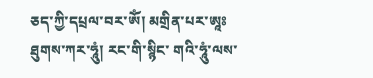ཅད་ཀྱི་དཔྲལ་བར་ༀ། མགྲིན་པར་ཨཱཿ ཐུགས་ཀར་ཧཱུཾ། རང་གི་སྙིང་ གའི་ཧཱུཾ་ལས་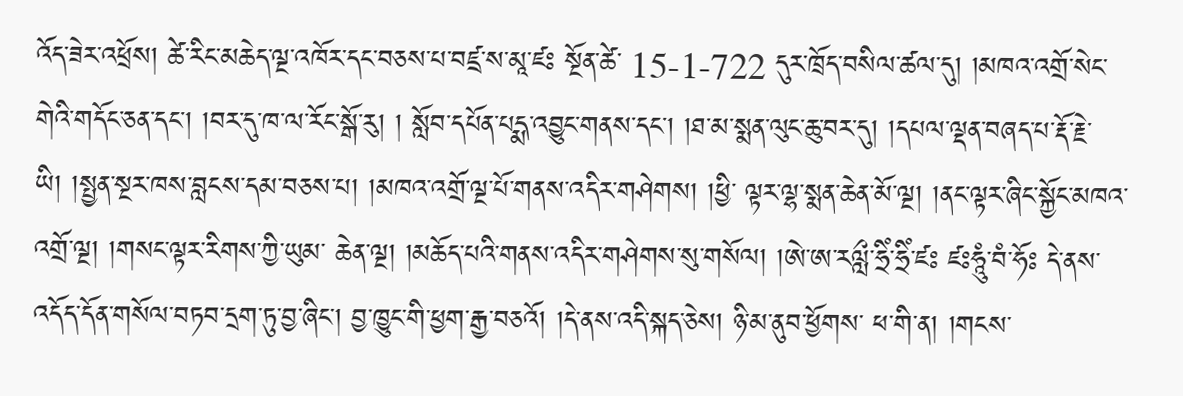འོད་ཟེར་འཕྲོས། ཚེ་རིང་མཆེད་ལྔ་འཁོར་དང་བཅས་པ་བཛྲ་ས་མཱ་ཛཿ སྔོན་ཚེ་ 15-1-722 དུར་ཁྲོད་བསིལ་ཚལ་དུ། །མཁའ་འགྲོ་སེང་གེའི་གདོང་ཅན་དང་། །བར་དུ་ཁ་ལ་རོང་སྒོ་རུ། ། སློབ་དཔོན་པདྨ་འབྱུང་གནས་དང་། །ཐ་མ་སྨན་ལུང་ཆུ་བར་དུ། །དཔལ་ལྡན་བཞད་པ་རྡོ་རྗེ་ ཡི། །སྤྱན་སྔར་ཁས་བླངས་དམ་བཅས་པ། །མཁའ་འགྲོ་ལྔ་པོ་གནས་འདིར་གཤེགས། །ཕྱི་ ལྟར་ལྷ་སྨན་ཆེན་མོ་ལྔ། །ནང་ལྟར་ཞིང་སྐྱོང་མཁའ་འགྲོ་ལྔ། །གསང་ལྟར་རིགས་ཀྱི་ཡུམ་ ཆེན་ལྔ། །མཆོད་པའི་གནས་འདིར་གཤེགས་སུ་གསོལ། །ཨེ་ཨ་རལླྀ་ཧྲིཾ་ཧྲིཾ་ཛཿ ཛཿཧཱུཾ་བཾ་ཧོཿ དེ་ནས་འདོད་དོན་གསོལ་བཏབ་དྲག་ཏུ་བྱ་ཞིང་། བྱ་ཁྱུང་གི་ཕྱག་རྒྱ་བཅའོ། །དེ་ནས་འདི་སྐད་ཅེས། ཉི་མ་ནུབ་ཕྱོགས་ ཕ་གི་ན། །གངས་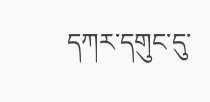དཀར་དགུང་དུ་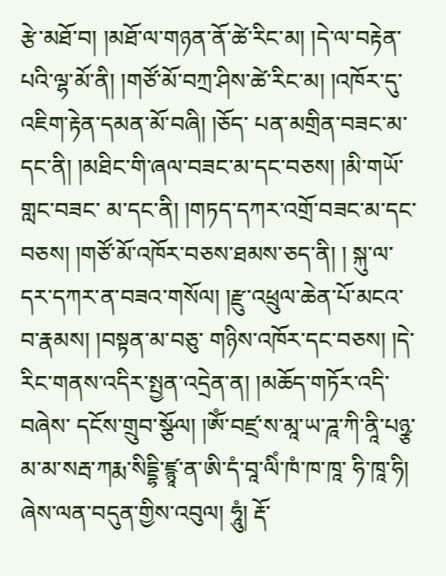རྩེ་མཐོ་བ། །མཐོ་ལ་གཉན་ནོ་ཚེ་རིང་མ། །དེ་ལ་བརྟེན་ པའི་ལྷ་མོ་ནི། །གཙོ་མོ་བཀྲ་ཤིས་ཚེ་རིང་མ། །འཁོར་དུ་འཇིག་རྟེན་དམན་མོ་བཞི། །ཅོད་ པན་མགྲིན་བཟང་མ་དང་ནི། །མཐིང་གི་ཞལ་བཟང་མ་དང་བཅས། །མི་གཡོ་གླང་བཟང་ མ་དང་ནི། །གཏད་དཀར་འགྲོ་བཟང་མ་དང་བཅས། །གཙོ་མོ་འཁོར་བཅས་ཐམས་ཅད་ནི། ། སྐུ་ལ་དར་དཀར་ན་བཟའ་གསོལ། །རྫུ་འཕྲུལ་ཆེན་པོ་མངའ་བ་རྣམས། །བསྟན་མ་བཅུ་ གཉིས་འཁོར་དང་བཅས། །དེ་རིང་གནས་འདིར་སྤྱན་འདྲེན་ན། །མཆོད་གཏོར་འདི་བཞེས་ དངོས་གྲུབ་སྩོལ། །ༀ་བཛྲ་ས་མཱ་ཡ་ཌཱ་ཀི་ནཱི་པཉྩ་མ་མ་སརྦ་ཀརྨ་སིདྡྷི་ཛྙཱ་ན་ཨི་དཾ་བཱ་ལིཾ་ཁཾ་ཁ་ཁཱ་ ཧི་ཁཱ་ཧི། ཞེས་ལན་བདུན་གྱིས་འབུལ། ཧཱུཾ། རྡོ་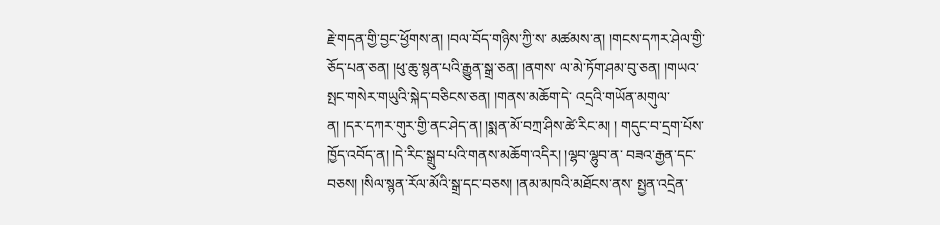རྗེ་གདན་གྱི་བྱང་ཕྱོགས་ན། །བལ་བོད་གཉིས་ཀྱི་ས་ མཚམས་ན། །གངས་དཀར་ཤེལ་གྱི་ཅོད་པན་ཅན། །ཕུ་ཆུ་སྙན་པའི་རྒྱུན་སྒྲ་ཅན། །ནགས་ ལ་མེ་ཏོག་ཤམ་བུ་ཅན། །གཡའ་སྤང་གསེར་གཡུའི་སྐེད་བཅིངས་ཅན། །གནས་མཆོག་དེ་ འདྲའི་གཡོན་མགུལ་ན། །དར་དཀར་གུར་གྱི་ནང་ཤེད་ན། །སྨན་མོ་བཀྲ་ཤིས་ཚེ་རིང་མ། ། གདུང་བ་དྲག་པོས་ཁྱོད་འབོད་ན། །དེ་རིང་སྒྲུབ་པའི་གནས་མཆོག་འདིར། །ལྷབ་ལྷུབ་ན་ བཟའ་རྒྱན་དང་བཅས། །སིལ་སྙན་རོལ་མོའི་སྒྲ་དང་བཅས། །ནམ་མཁའི་མཐོངས་ནས་ སྤྱན་འདྲེན་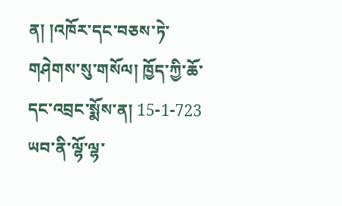ན། །འཁོར་དང་བཅས་ཏེ་གཤེགས་སུ་གསོལ། ཁྱོད་ཀྱི་ཆོ་དང་འབྲང་སྨོས་ན། 15-1-723 ཡབ་ནི་ལྷོ་ལྷ་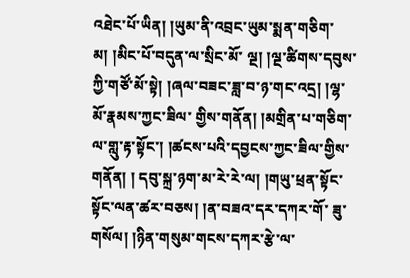འཐེང་པོ་ཡིན། །ཡུམ་ནི་འབྲང་ཡུམ་སྨན་གཅིག་མ། །མིང་པོ་བདུན་ལ་སྲིང་མོ་ ལྔ། །ལྔ་ཚིགས་དབུས་ཀྱི་གཙོ་མོ་སྟེ། །ཞལ་བཟང་ཟླ་བ་ཉ་གང་འདྲ། །ལྷ་མོ་རྣམས་ཀྱང་ཟིལ་ གྱིས་གནོན། །མགྲིན་པ་གཅིག་ལ་གླུ་རྟ་སྟོང་། །ཚངས་པའི་དབྱངས་ཀྱང་ཟིལ་གྱིས་གནོན། ། དབུ་སྐྲ་ཉག་མ་རེ་རེ་ལ། །གཡུ་ཕྲན་སྟོང་སྟོང་ལན་ཚར་བཅས། །ན་བཟའ་དར་དཀར་གོ་ ཟུ་གསོལ། །ཉིན་གསུམ་གངས་དཀར་རྩེ་ལ་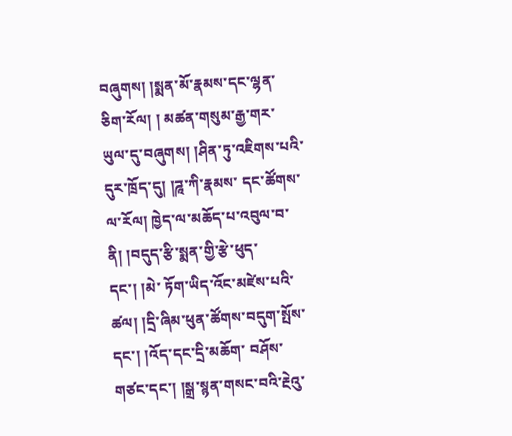བཞུགས། །སྨན་མོ་རྣམས་དང་ལྷན་ཅིག་རོལ། ། མཚན་གསུམ་རྒྱ་གར་ཡུལ་དུ་བཞུགས། །ཤིན་ཏུ་འཇིགས་པའི་དུར་ཁྲོད་དུ། །ཌཱ་ཀི་རྣམས་ དང་ཚོགས་ལ་རོལ། ཁྱེད་ལ་མཆོད་པ་འབུལ་བ་ནི། །བདུད་རྩི་སྨན་གྱི་རྩེ་ཕུད་དང་། །མེ་ ཏོག་ཡིད་འོང་མཛེས་པའི་ཚལ། །དྲི་ཞིམ་ཕུན་ཚོགས་བདུག་སྤོས་དང་། །འོད་དང་དྲི་མཆོག་ བཤོས་གཙང་དང་། །སྒྲ་སྙན་གསང་བའི་རྔེའུ་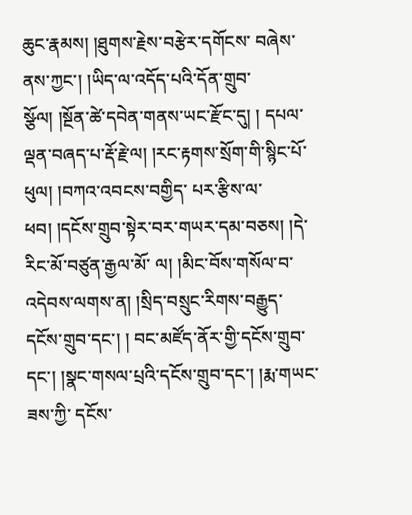ཆུང་རྣམས། །ཐུགས་རྗེས་བརྩེར་དགོངས་ བཞེས་ནས་ཀྱང་། །ཡིད་ལ་འདོད་པའི་དོན་གྲུབ་སྩོལ། །སྔོན་ཚེ་དབེན་གནས་ཡང་རྫོང་དུ། ། དཔལ་ལྡན་བཞད་པ་རྡོ་རྗེ་ལ། །རང་རྟགས་སྲོག་གི་སྙིང་པོ་ཕུལ། །བཀའ་འབངས་བགྱིད་ པར་རྩིས་ལ་ཕབ། །དངོས་གྲུབ་སྟེར་བར་གཡར་དམ་བཅས། །དེ་རིང་མོ་བཙུན་རྒྱལ་མོ་ ལ། །མིང་བོས་གསོལ་བ་འདེབས་ལགས་ན། །སྲིད་བསྲུང་རིགས་བརྒྱུད་དངོས་གྲུབ་དང་། ། བང་མཛོད་ནོར་གྱི་དངོས་གྲུབ་དང་། །སྣང་གསལ་པྲའི་དངོས་གྲུབ་དང་། །རྨ་གཡང་ཟས་ཀྱི་ དངོས་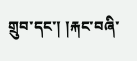གྲུབ་དང་། །རྐང་བཞི་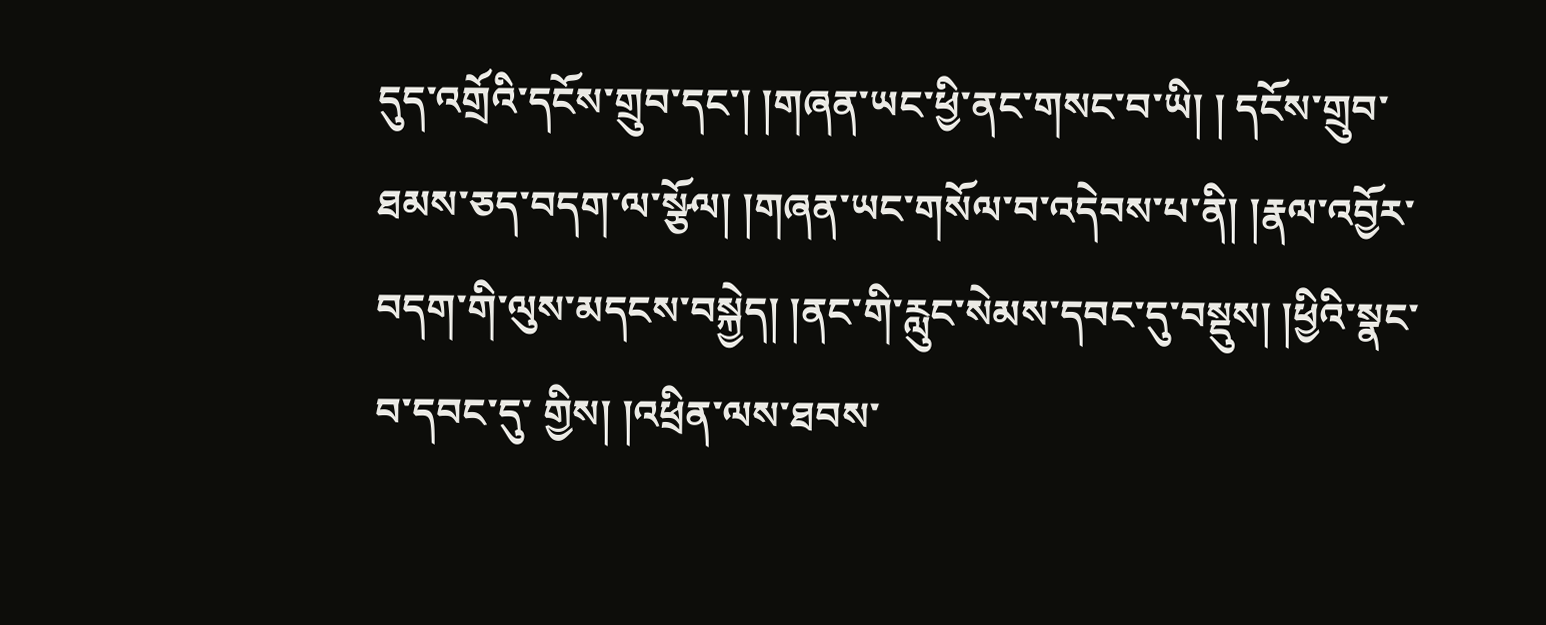དུད་འགྲོའི་དངོས་གྲུབ་དང་། །གཞན་ཡང་ཕྱི་ནང་གསང་བ་ཡི། ། དངོས་གྲུབ་ཐམས་ཅད་བདག་ལ་སྩོལ། །གཞན་ཡང་གསོལ་བ་འདེབས་པ་ནི། །རྣལ་འབྱོར་ བདག་གི་ལུས་མདངས་བསྐྱེད། །ནང་གི་རླུང་སེམས་དབང་དུ་བསྡུས། །ཕྱིའི་སྣང་བ་དབང་དུ་ གྱིས། །འཕྲིན་ལས་ཐབས་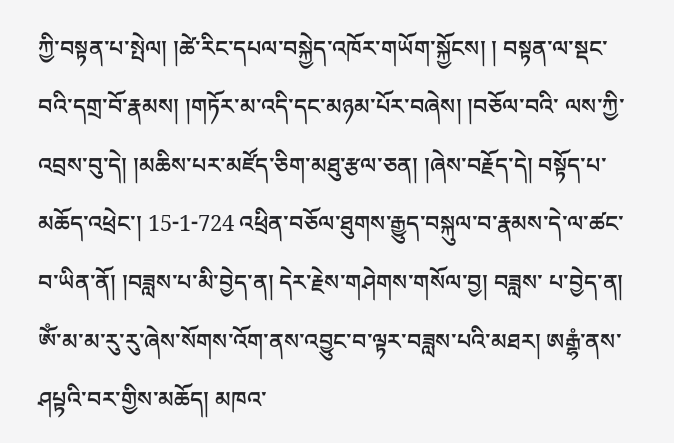ཀྱི་བསྟན་པ་སྤེལ། །ཚེ་རིང་དཔལ་བསྐྱེད་འཁོར་གཡོག་སྐྱོངས། ། བསྟན་ལ་སྡང་བའི་དགྲ་བོ་རྣམས། །གཏོར་མ་འདི་དང་མཉམ་པོར་བཞེས། །བཅོལ་བའི་ ལས་ཀྱི་འབྲས་བུ་དེ། །མཆིས་པར་མཛོད་ཅིག་མཐུ་རྩལ་ཅན། །ཞེས་བརྗོད་དེ། བསྟོད་པ་མཆོད་འཕྲེང་། 15-1-724 འཕྲིན་བཅོལ་ཐུགས་རྒྱུད་བསྐུལ་བ་རྣམས་དེ་ལ་ཚང་བ་ཡིན་ནོ། །བཟླས་པ་མི་བྱེད་ན། དེར་རྗེས་གཤེགས་གསོལ་བྱ། བཟླས་ པ་བྱེད་ན། ༀ་མ་མ་རུ་རུ་ཞེས་སོགས་འོག་ནས་འབྱུང་བ་ལྟར་བཟླས་པའི་མཐར། ཨརྒྷཾ་ནས་ཤཔྟའི་བར་གྱིས་མཆོད། མཁའ་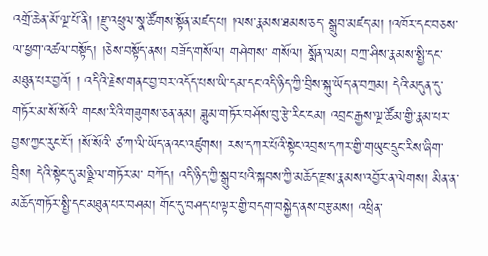འགྲོ་ཆེན་མོ་ལྔ་པོ་ནི། །རྫུ་འཕྲུལ་སྣ་ཚོགས་སྟོན་མཛད་པ། །ལས་རྣམས་ཐམས་ཅད་ སྒྲུབ་མཛད་མ། །འཁོར་དང་བཅས་ལ་ཕྱག་འཚལ་བསྟོད། །ཅེས་བསྟོད་ནས། བཟོད་གསོལ། གཤེགས་ གསོལ། སྨོན་ལམ། བཀྲ་ཤིས་རྣམས་སྤྱི་དང་མཐུན་པར་བྱའོ། ། འདིའི་རྗེས་གནང་བྱ་བར་འདོད་པས་ཡི་དམ་དང་འདི་ཉིད་ཀྱི་བྲིས་སྐུ་ཡོད་ན་བཀྲམ། དེའི་མདུན་དུ་གཏོར་མ་སོ་སོའི་ གངས་རིའི་གཟུགས་ཅན་ནམ། ཟླུམ་གཏོར་བཤོས་བུ་རྩེ་རིང་ངམ། འབྲང་རྒྱས་ལྔ་ཚོམ་གྱི་རྣམ་པར་བྱས་ཀྱང་རུང་ངོ་། །སོ་སོའི་ ཙ་ཀ་ལི་ཡོད་ནའང་འཛུགས། རས་དཀར་པོའི་སྟེང་འབྲས་དཀར་གྱི་གཡུང་དྲུང་རིས་ཞིག་བྲིས། དེའི་སྟེང་དུ་མཉྫི་ལ་གཏོར་མ་ བཀོད། འདི་ཉིད་ཀྱི་སྒྲུབ་པའི་སྐབས་ཀྱི་མཆོད་རྫས་རྣམས་འབྱོར་ན་ལེགས། མིན་ན་མཆོད་གཏོར་སྤྱི་དང་མཐུན་པར་བཤམ། གོང་དུ་བཤད་པ་ལྟར་གྱི་བདག་བསྐྱེད་ནས་བརྩམས། འཕྲིན་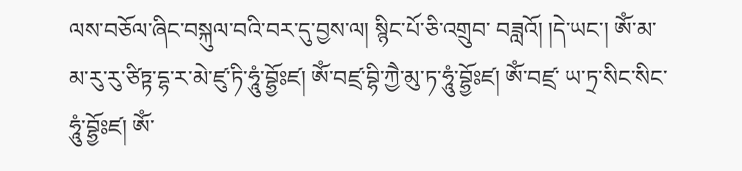ལས་བཅོལ་ཞིང་བསྐུལ་བའི་བར་དུ་བྱས་ལ། སྙིང་པོ་ཅི་འགྲུབ་ བཟླའོ། །དེ་ཡང་། ༀ་མ་མ་རུ་རུ་ཙིཏྟ་དྷ་ར་མེ་ཛུ་ཏི་ཧཱུཾ་བྷྱོཿཛ། ༀ་བཛྲ་བྷི་ཀྱཻ་མུ་ཏ་ཧཱུཾ་བྷྱོཿཛ། ༀ་བཛྲ་ ཡ་ཏྲ་སིང་སིང་ཧཱུཾ་བྷྱོཿཛ། ༀ་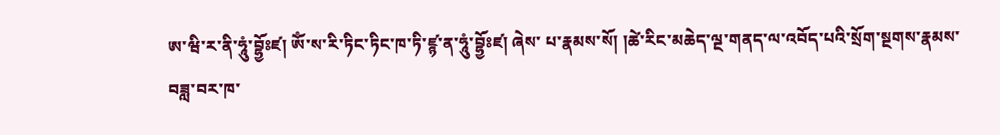ཨ་ཝི་ར་ནི་ཧཱུཾ་བྷྱོཿཛ། ༀ་ས་རི་ཏིང་ཏིང་ཁ་ཏི་ཛྙ་ན་ཧཱུཾ་བྷྱོཿཛ། ཞེས་ པ་རྣམས་སོ། །ཚེ་རིང་མཆེད་ལྔ་གནད་ལ་འབོད་པའི་སྲོག་སྔགས་རྣམས་བཟླ་བར་ཁ་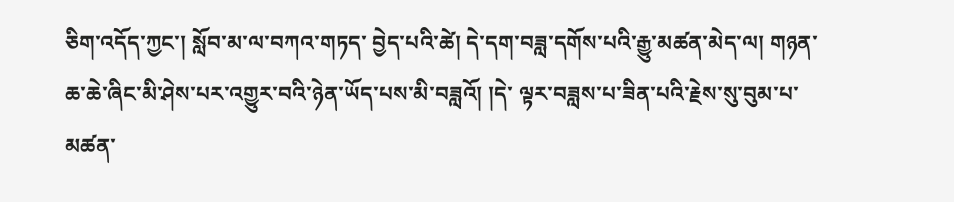ཅིག་འདོད་ཀྱང་། སློབ་མ་ལ་བཀའ་གཏད་ བྱེད་པའི་ཚེ། དེ་དག་བཟླ་དགོས་པའི་རྒྱུ་མཚན་མེད་ལ། གཉན་ཆ་ཆེ་ཞིང་མི་ཤེས་པར་འགྱུར་བའི་ཉེན་ཡོད་པས་མི་བཟླའོ། །དེ་ ལྟར་བཟླས་པ་ཟིན་པའི་རྗེས་སུ་བུམ་པ་མཚན་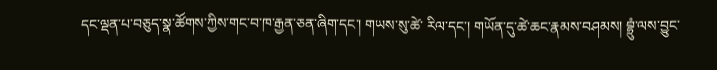དང་ལྡན་པ་བཅུད་སྣ་ཚོགས་ཀྱིས་གང་བ་ཁ་རྒྱན་ཅན་ཞིག་དང་། གཡས་སུ་ཚེ་ རིལ་དང་། གཡོན་དུ་ཚེ་ཆང་རྣམས་བཤམས། བྷྲུཾ་ལས་བྱུང་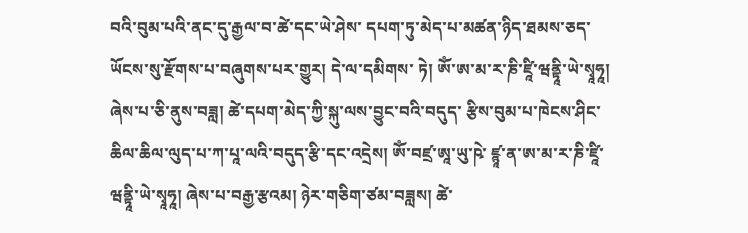བའི་བུམ་པའི་ནང་དུ་རྒྱལ་བ་ཚེ་དང་ཡེ་ཤེས་ དཔག་ཏུ་མེད་པ་མཚན་ཉིད་ཐམས་ཅད་ཡོངས་སུ་རྫོགས་པ་བཞུགས་པར་གྱུར། དེ་ལ་དམིགས་ ཏེ། ༀ་ཨ་མ་ར་ཎི་ཛཱི་ཝནྟཱི་ཡེ་སྭཱཧཱ། ཞེས་པ་ཅི་ནུས་བཟླ། ཚེ་དཔག་མེད་ཀྱི་སྐུ་ལས་བྱུང་བའི་བདུད་ རྩིས་བུམ་པ་ཁེངས་ཤིང་ཆིལ་ཆིལ་ལུད་པ་ཀ་པཱ་ལའི་བདུད་རྩི་དང་འདྲེས། ༀ་བཛྲ་ཨཱ་ཡུ་ཥེ་ ཛྙཱ་ན་ཨ་མ་ར་ཎི་ཛཱི་ཝནྟཱི་ཡེ་སྭཱཧཱ། ཞེས་པ་བརྒྱ་རྩའམ། ཉེར་གཅིག་ཙམ་བཟླས། ཚེ་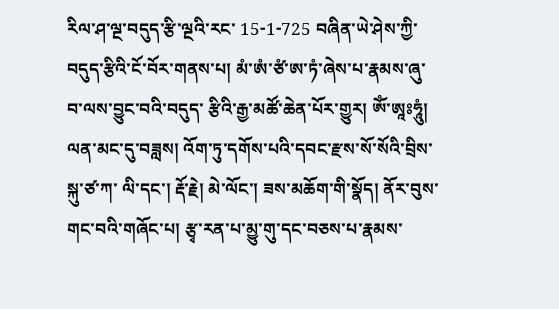རིལ་ཤ་ལྔ་བདུད་རྩི་ལྔའི་རང་ 15-1-725 བཞིན་ཡེ་ཤེས་ཀྱི་བདུད་རྩིའི་ངོ་བོར་གནས་པ། མཾ་ཨཾ་ཙཾ་ཨ་ཏཾ་ཞེས་པ་རྣམས་ཞུ་བ་ལས་བྱུང་བའི་བདུད་ རྩིའི་རྒྱ་མཚོ་ཆེན་པོར་གྱུར། ༀ་ཨཱཿཧཱུཾ། ལན་མང་དུ་བཟླས། འོག་ཏུ་དགོས་པའི་དབང་རྫས་སོ་སོའི་བྲིས་སྐུ་ཙ་ཀ་ ལི་དང་། རྡོ་རྗེ། མེ་ལོང་། ཟས་མཆོག་གི་སྣོད། ནོར་བུས་གང་བའི་གཞོང་པ། རྩྭ་རན་པ་མྱུ་གུ་དང་བཅས་པ་རྣམས་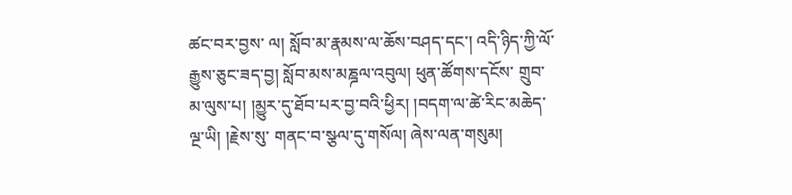ཚང་བར་བྱས་ ལ། སློབ་མ་རྣམས་ལ་ཆོས་བཤད་དང་། འདི་ཉིད་ཀྱི་ལོ་རྒྱུས་ཅུང་ཟད་བྱ། སློབ་མས་མཎྜལ་འབུལ། ཕུན་ཚོགས་དངོས་ གྲུབ་མ་ལུས་པ། །མྱུར་དུ་ཐོབ་པར་བྱ་བའི་ཕྱིར། །བདག་ལ་ཚེ་རིང་མཆེད་ལྔ་ཡི། །རྗེས་སུ་ གནང་བ་སྩལ་དུ་གསོལ། ཞེས་ལན་གསུམ།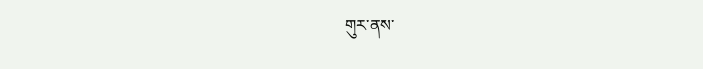གུར་ནས་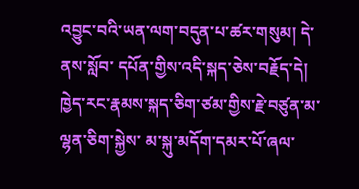འབྱུང་བའི་ཡན་ལག་བདུན་པ་ཚར་གསུམ། དེ་ནས་སློབ་ དཔོན་གྱིས་འདི་སྐད་ཅེས་བརྗོད་དེ། ཁྱེད་རང་རྣམས་སྐད་ཅིག་ཙམ་གྱིས་རྗེ་བཙུན་མ་ལྷན་ཅིག་སྐྱེས་ མ་སྐུ་མདོག་དམར་པོ་ཞལ་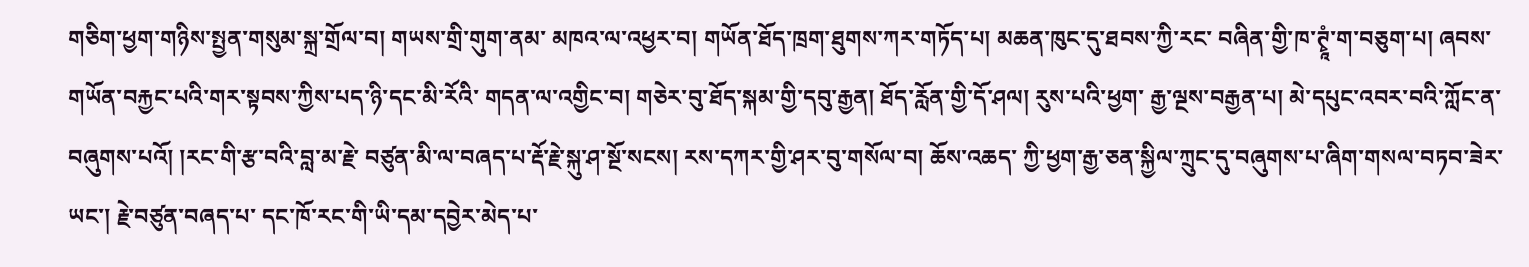གཅིག་ཕྱག་གཉིས་སྤྱན་གསུམ་སྐྲ་གྲོལ་བ། གཡས་གྲི་གུག་ནམ་ མཁའ་ལ་འཕྱར་བ། གཡོན་ཐོད་ཁྲག་ཐུགས་ཀར་གཏོད་པ། མཆན་ཁུང་དུ་ཐབས་ཀྱི་རང་ བཞིན་གྱི་ཁ་ཊྭཱཾ་ག་བཅུག་པ། ཞབས་གཡོན་བརྐྱང་པའི་གར་སྟབས་ཀྱིས་པད་ཉི་དང་མི་རོའི་ གདན་ལ་འགྱིང་བ། གཅེར་བུ་ཐོད་སྐམ་གྱི་དབུ་རྒྱན། ཐོད་རློན་གྱི་དོ་ཤལ། རུས་པའི་ཕྱག་ རྒྱ་ལྔས་བརྒྱན་པ། མེ་དཔུང་འབར་བའི་ཀློང་ན་བཞུགས་པའོ། །རང་གི་རྩ་བའི་བླ་མ་རྗེ་ བཙུན་མི་ལ་བཞད་པ་རྡོ་རྗེ་སྐུ་ཤ་སྔོ་སངས། རས་དཀར་གྱི་ཤར་བུ་གསོལ་བ། ཆོས་འཆད་ ཀྱི་ཕྱག་རྒྱ་ཅན་སྐྱིལ་ཀྲུང་དུ་བཞུགས་པ་ཞིག་གསལ་བཏབ་ཟེར་ཡང་། རྗེ་བཙུན་བཞད་པ་ དང་ཁོ་རང་གི་ཡི་དམ་དབྱེར་མེད་པ་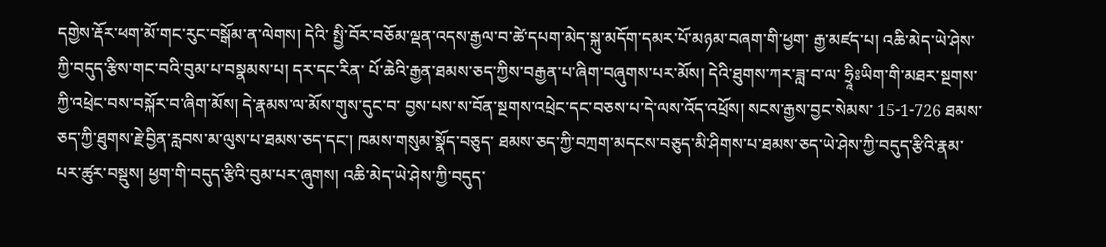དགྱེས་རྡོར་ཕག་མོ་གང་རུང་བསྒོམ་ན་ལེགས། དེའི་ སྤྱི་བོར་བཅོམ་ལྡན་འདས་རྒྱལ་བ་ཚེ་དཔག་མེད་སྐུ་མདོག་དམར་པོ་མཉམ་བཞག་གི་ཕྱག་ རྒྱ་མཛད་པ། འཆི་མེད་ཡེ་ཤེས་ཀྱི་བདུད་རྩིས་གང་བའི་བུམ་པ་བསྣམས་པ། དར་དང་རིན་ པོ་ཆེའི་རྒྱན་ཐམས་ཅད་ཀྱིས་བརྒྱན་པ་ཞིག་བཞུགས་པར་མོས། དེའི་ཐུགས་ཀར་ཟླ་བ་ལ་ ཧྲཱིཿཡིག་གི་མཐར་སྔགས་ཀྱི་འཕྲེང་བས་བསྐོར་བ་ཞིག་མོས། དེ་རྣམས་ལ་མོས་གུས་དུང་བ་ བྱས་པས་ས་བོན་སྔགས་འཕྲེང་དང་བཅས་པ་དེ་ལས་འོད་འཕྲོས། སངས་རྒྱས་བྱང་སེམས་ 15-1-726 ཐམས་ཅད་ཀྱི་ཐུགས་རྗེ་བྱིན་རླབས་མ་ལུས་པ་ཐམས་ཅད་དང་། ཁམས་གསུམ་སྣོད་བཅུད་ ཐམས་ཅད་ཀྱི་བཀྲག་མདངས་བཅུད་མི་ཤིགས་པ་ཐམས་ཅད་ཡེ་ཤེས་ཀྱི་བདུད་རྩིའི་རྣམ་ པར་ཚུར་བསྡུས། ཕྱག་གི་བདུད་རྩིའི་བུམ་པར་ཞུགས། འཆི་མེད་ཡེ་ཤེས་ཀྱི་བདུད་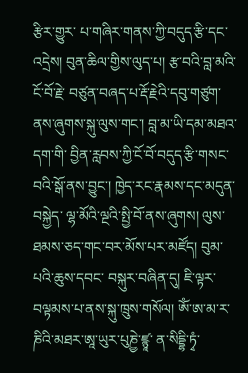རྩིར་གྱུར་ པ་གཞིར་གནས་ཀྱི་བདུད་རྩི་དང་འདྲེས། བུན་ཆིལ་གྱིས་ལུད་པ། རྩ་བའི་བླ་མའི་ངོ་བོ་རྗེ་ བཙུན་བཞད་པ་རྡོ་རྗེའི་དབུ་གཙུག་ནས་ཞུགས་སྐུ་ལུས་གང་། བླ་མ་ཡི་དམ་མཐའ་དག་གི་ བྱིན་རླབས་ཀྱི་ངོ་བོ་བདུད་རྩི་གསང་བའི་སྒོ་ནས་བྱུང་། ཁྱེད་རང་རྣམས་དང་མདུན་བསྐྱེད་ ལྷ་མོའི་ལྔའི་སྤྱི་བོ་ནས་ཞུགས། ལུས་ཐམས་ཅད་གང་བར་མོས་པར་མཛོད། བུམ་པའི་ཆུས་དབང་ བསྐུར་བཞིན་དུ། ཇི་ལྟར་བལྟམས་པ་ནས་སྐུ་ཁྲུས་གསོལ། ༀ་ཨ་མ་ར་ཎིའི་མཐར་ཨཱ་ཡུར་པུཎྱེ་ཛྙཱ་ ན་སིདྡྷི་ཏྭཾ་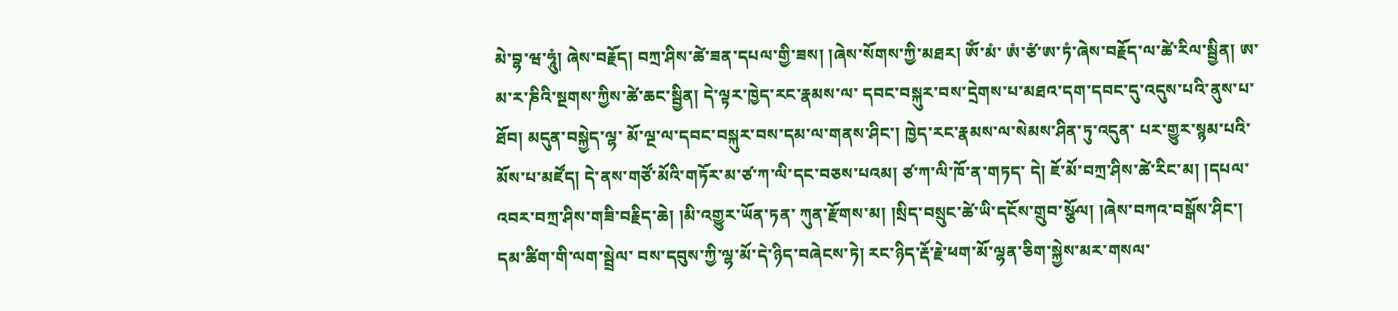མེ་བྷ་ཝ་ཧཱུཾ། ཞེས་བརྗོད། བཀྲ་ཤིས་ཚེ་ཟན་དཔལ་གྱི་ཟས། །ཞེས་སོགས་ཀྱི་མཐར། ༀ་མཾ་ ཨཾ་ཙཾ་ཨ་ཏཾ་ཞེས་བརྗོད་ལ་ཚེ་རིལ་སྦྱིན། ཨ་མ་ར་ཎིའི་སྔགས་ཀྱིས་ཚེ་ཆང་སྦྱིན། དེ་ལྟར་ཁྱེད་རང་རྣམས་ལ་ དབང་བསྐུར་བས་དྲེགས་པ་མཐའ་དག་དབང་དུ་འདུས་པའི་ནུས་པ་ཐོབ། མདུན་བསྐྱེད་ལྷ་ མོ་ལྔ་ལ་དབང་བསྐུར་བས་དམ་ལ་གནས་ཤིང་། ཁྱེད་རང་རྣམས་ལ་སེམས་ཤིན་ཏུ་འདུན་ པར་གྱུར་སྙམ་པའི་མོས་པ་མཛོད། དེ་ནས་གཙོ་མོའི་གཏོར་མ་ཙ་ཀ་ལི་དང་བཅས་པའམ། ཙ་ཀ་ལི་ཁོ་ན་གཏད་ དེ། ཇོ་མོ་བཀྲ་ཤིས་ཚེ་རིང་མ། །དཔལ་འབར་བཀྲ་ཤིས་གཟི་བརྗིད་ཆེ། །མི་འགྱུར་ཡོན་ཏན་ ཀུན་རྫོགས་མ། །སྲིད་བསྲུང་ཚེ་ཡི་དངོས་གྲུབ་སྩོལ། །ཞེས་བཀའ་བསྒོས་ཤིང་། དམ་ཚིག་གི་ལག་སྦྲེལ་ བས་དབུས་ཀྱི་ལྷ་མོ་དེ་ཉིད་བཞེངས་ཏེ། རང་ཉིད་རྡོ་རྗེ་ཕག་མོ་ལྷན་ཅིག་སྐྱེས་མར་གསལ་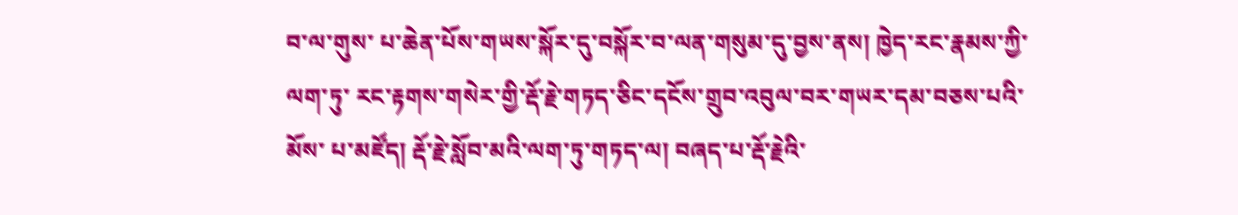བ་ལ་གུས་ པ་ཆེན་པོས་གཡས་སྐོར་དུ་བསྐོར་བ་ལན་གསུམ་དུ་བྱས་ནས། ཁྱེད་རང་རྣམས་ཀྱི་ལག་ཏུ་ རང་རྟགས་གསེར་གྱི་རྡོ་རྗེ་གཏད་ཅིང་དངོས་གྲུབ་འབུལ་བར་གཡར་དམ་བཅས་པའི་མོས་ པ་མཛོད། རྡོ་རྗེ་སློབ་མའི་ལག་ཏུ་གཏད་ལ། བཞད་པ་རྡོ་རྗེའི་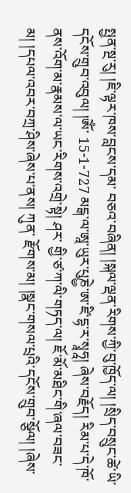སྤྱན་སྔ་རུ། །ཇི་ལྟར་ཁས་བླངས་དམ་ བཅའ་བཞིན། །སྐལ་ལྡན་རིགས་ཀྱི་བུ་ཁྱོད་ལ། །སྲིད་བསྲུང་ཚེ་ཡི་དངོས་གྲུབ་འབུལ། །ༀ་ 15-1-727 མངྒ་ལ་ཨཱ་ཡུར་པུཎྱེ་ཨ་ཛི་དྷ་ར་སྭཱཧཱ། ཞེས་བརྗོད། རིམ་པ་དེ་ཁོ་ནས་འོག་མ་རྣམས་ལ་ཡང་རིགས་འགྲེ་སྟེ། ཤར་ གྱི་ཙ་ཀ་ལི་གཏད་ལ། ཇོ་མོ་མཐིང་གི་ཞལ་བཟང་མ། །དཔལ་འབར་བཀྲ་ཤིས་ཞེས་པ་ནས། ཀུན་ རྫོགས་མ། །སྣང་གསལ་པྲའི་དངོས་གྲུབ་སྩོལ། །ཞེས་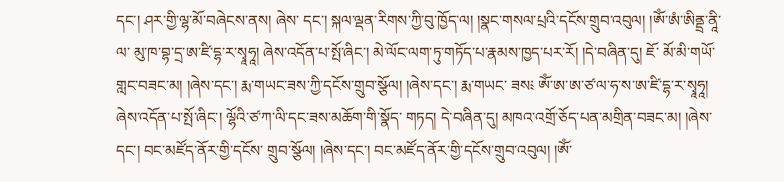དང་། ཤར་གྱི་ལྷ་མོ་བཞེངས་ནས། ཞེས་ དང་། སྐལ་ལྡན་རིགས་ཀྱི་བུ་ཁྱོད་ལ། །སྣང་གསལ་པྲའི་དངོས་གྲུབ་འབུལ། །ༀ་ཨཾ་ཨིནྡྲ་ནཱི་ལ་ མུ་ཁ་བྷ་དྲ་ཨ་ཛི་དྷ་ར་སྭཱཧཱ། ཞེས་འདོན་པ་སྤོ་ཞིང་། མེ་ལོང་ལག་ཏུ་གཏོད་པ་རྣམས་ཁྱད་པར་རོ། །དེ་བཞིན་དུ། ཇོ་ མོ་མི་གཡོ་གླང་བཟང་མ། །ཞེས་དང་། རྨ་གཡང་ཟས་ཀྱི་དངོས་གྲུབ་སྩོལ། །ཞེས་དང་། རྨ་གཡང་ ཟས༴ ༀ་ཨ་ཨ་ཙ་ལ་ཧ་ས་ཨ་ཛི་དྷ་ར་སྭཱཧཱ། ཞེས་འདོན་པ་སྤོ་ཞིང་། ལྷོའི་ཙ་ཀ་ལི་དང་ཟས་མཆོག་གི་སྣོད་ གཏད། དེ་བཞིན་དུ། མཁའ་འགྲོ་ཅོད་པན་མགྲིན་བཟང་མ། །ཞེས་དང་། བང་མཛོད་ནོར་གྱི་དངོས་ གྲུབ་སྩོལ། །ཞེས་དང་། བང་མཛོད་ནོར་གྱི་དངོས་གྲུབ་འབུལ། །ༀ་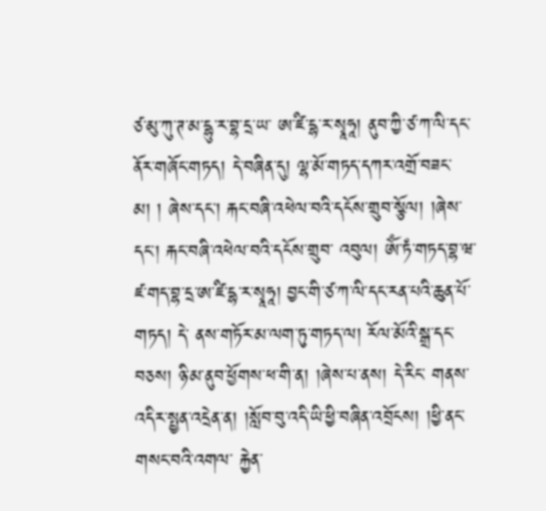ཙ་མུ་ཀུ་ཊ་མ་དྷུ་ར་བྷ་དྲ་ཡ་ ཨ་ཛི་དྷ་ར་སྭཱཧཱ། ནུབ་ཀྱི་ཙ་ཀ་ལི་དང་ནོར་གཞོང་གཏད། དེ་བཞིན་དུ། ལྷ་མོ་གཏད་དཀར་འགྲོ་བཟང་མ། ། ཞེས་དང་། རྐང་བཞི་འཕེལ་བའི་དངོས་གྲུབ་སྩོལ། །ཞེས་དང་། རྐང་བཞི་འཕེལ་བའི་དངོས་གྲུབ་ འབུལ། ༀ་ཏཾ་གཏད་བྷ་ཝ་ཛ་གད་བྷ་དྲ་ཨ་ཛི་དྷ་ར་སྭཱཧཱ། བྱང་གི་ཙ་ཀ་ལི་དང་རན་པའི་ཆུན་པོ་གཏད། དེ་ ནས་གཏོར་མ་ལག་ཏུ་གཏད་ལ། རོལ་མོའི་སྒྲ་དང་བཅས། ཉི་མ་ནུབ་ཕྱོགས་ཕ་གི་ན། །ཞེས་པ་ནས། དེ་རིང་ གནས་འདིར་སྤྱན་འདྲེན་ན། །སློབ་བུ་འདི་ཡི་ཕྱི་བཞིན་འབྲོངས། །ཕྱི་ནང་གསང་བའི་འགལ་ རྐྱེན་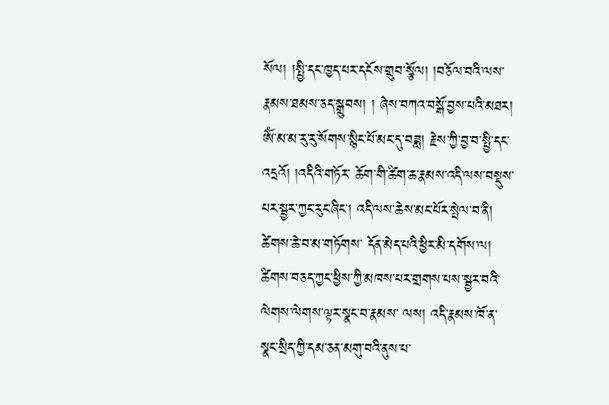སོལ། །སྤྱི་དང་ཁྱད་པར་དངོས་གྲུབ་སྩོལ། །བཅོལ་བའི་ལས་རྣམས་ཐམས་ཅད་སྒྲུབས། ། ཞེས་བཀའ་བསྒོ་བྱས་པའི་མཐར། ༀ་མ་མ་རུ་རུ་སོགས་སྙིང་པོ་མང་དུ་བཟླ། རྗེས་ཀྱི་བྱ་བ་སྤྱི་དང་འདྲའོ། །འདིའི་གཏོར་ ཆོག་གི་ཚིག་ཆ་རྣམས་འདི་ལས་བསྡུས་པར་སྦྱར་ཀྱང་རུང་ཞིང་། འདི་ལས་ཆེས་མང་པོར་སྤེལ་བ་ནི། ཚེགས་ཆེ་བ་མ་གཏོགས་ དོན་མེད་པའི་ཕྱིར་མི་དགོས་ལ། ཚིགས་བཅད་ཀྱང་ཕྱིས་ཀྱི་མཁས་པར་གྲགས་པས་སྦྱར་བའི་ལེགས་ལེགས་ལྟར་སྣང་བ་རྣམས་ ལས། འདི་རྣམས་ཁོ་ན་སྣང་སྲིད་ཀྱི་དམ་ཅན་མགུ་བའི་ནུས་པ་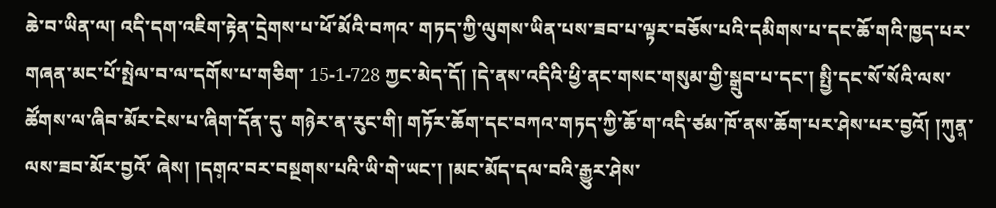ཆེ་བ་ཡིན་ལ། འདི་དག་འཇིག་རྟེན་དྲེགས་པ་ཕོ་མོའི་བཀའ་ གཏད་ཀྱི་ལུགས་ཡིན་པས་ཟབ་པ་ལྟར་བཅོས་པའི་དམིགས་པ་དང་ཆོ་གའི་ཁྱད་པར་གཞན་མང་པོ་སྤེལ་བ་ལ་དགོས་པ་གཅིག་ 15-1-728 ཀྱང་མེད་དོ། །དེ་ནས་འདིའི་ཕྱི་ནང་གསང་གསུམ་གྱི་སྒྲུབ་པ་དང་། སྤྱི་དང་སོ་སོའི་ལས་ཚོགས་ལ་ཞིབ་མོར་ངེས་པ་ཞིག་དོན་དུ་ གཉེར་ན་རུང་གི། གཏོར་ཆོག་དང་བཀའ་གཏད་ཀྱི་ཆོ་ག་འདི་ཙམ་ཁོ་ནས་ཆོག་པར་ཤེས་པར་བྱའོ། །ཀུན༷་ལས་ཟབ་མོར་བྱའོ་ ཞེས། །དག༷འ་བར་བསྔགས་པའི་ཡི་གེ་ཡང་། །མང་མོད་དལ་བའི་རྒྱུར་ཤེས་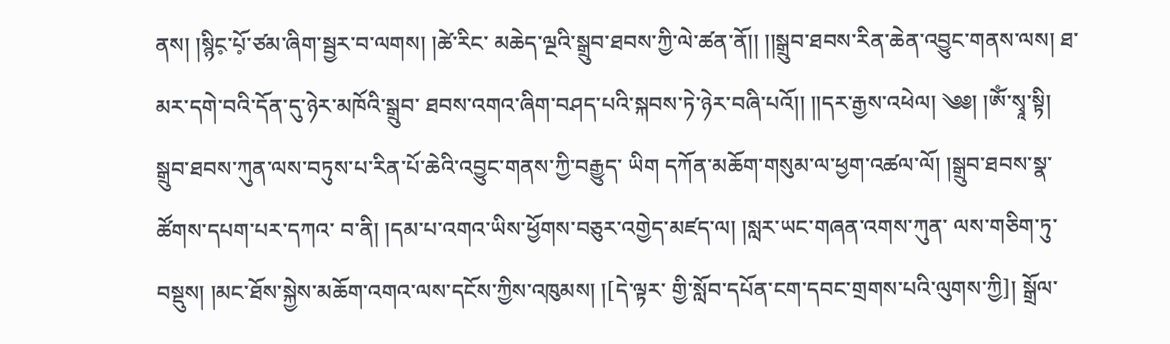ནས། །སྙིང༷་པོ༷་ཙམ་ཞིག་སྦྱར་བ་ལགས། །ཚེ་རིང་ མཆེད་ལྔའི་སྒྲུབ་ཐབས་ཀྱི་ལེ་ཚན་ནོ།། །།སྒྲུབ་ཐབས་རིན་ཆེན་འབྱུང་གནས་ལས། ཐ་མར་དགེ་བའི་དོན་དུ་ཉེར་མཁོའི་སྒྲུབ་ ཐབས་འགའ་ཞིག་བཤད་པའི་སྐབས་ཏེ་ཉེར་བཞི་པའོ།། །།དར་རྒྱས་འཕེལ། ༄༅། །ༀ་སྭཱ་སྟི། སྒྲུབ་ཐབས་ཀུན་ལས་བཏུས་པ་རིན་པོ་ཆེའི་འབྱུང་གནས་ཀྱི་བརྒྱུད་ ཡིག དཀོན་མཆོག་གསུམ་ལ་ཕྱག་འཚལ་ལོ། །སྒྲུབ་ཐབས་སྣ་ཚོགས་དཔག་པར་དཀའ་ བ་ནི། །དམ་པ་འགའ་ཡིས་ཕྱོགས་བཅུར་འགྱེད་མཛད་ལ། །སླར་ཡང་གཞན་འགས་ཀུན་ ལས་གཅིག་ཏུ་བསྡུས། །མང་ཐོས་སྐྱེས་མཆོག་འགའ་ལས་དངོས་ཀྱིས་འཁུམས། །[དེ་ལྟར་ གྱི་སློབ་དཔོན་ངག་དབང་གྲགས་པའི་ལུགས་ཀྱི]། སྒྲོལ་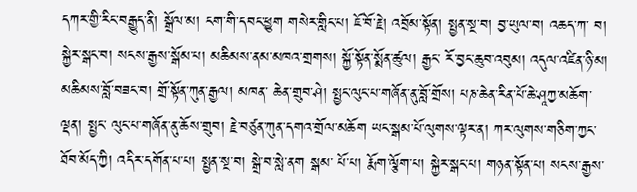དཀར་གྱི་རིང་བརྒྱུད་ནི། སྒྲོལ་མ། ངག་གི་དབང་ཕྱུག གསེར་གླིང་པ། ཇོ་བོ་རྗེ། འབྲོམ་སྟོན། སྤྱན་སྔ་བ། བྱ་ཡུལ་བ། འཆད་ཀ་ བ། སྐྱེར་སྒང་བ། སངས་རྒྱས་སྒོམ་པ། མཆིམས་ནམ་མཁའ་གྲགས། སྐྱོ་སྟོན་སྨོན་ཚུལ། རྒྱང་ རོ་བྱང་ཆུབ་འབུམ། འདུལ་འཛིན་ཉི་མ། མཆིམས་བློ་བཟང་བ། གྲོ་སྟོན་ཀུན་རྒྱལ། མཁན་ ཆེན་གྲུབ་ཤེ། སྤྱང་ལུང་པ་གཞོན་ནུ་བློ་གྲོས། པཎ་ཆེན་རིན་པོ་ཆེ་ཤཱཀྱ་མཆོག་ལྡན། སྤྱང་ ལུང་པ་གཞོན་ནུ་ཆོས་གྲུབ། རྗེ་བཙུན་ཀུན་དགའ་གྲོལ་མཆོག ཡང་སྒམ་པོ་ལུགས་ལྟར་ན། ཀར་ལུགས་གཅིག་ཀྱང་ཐོབ་མོད་ཀྱི། འདིར་དགོན་པ་པ། སྤྱན་སྔ་བ། སྒྲེ་བ་སླེ་ནག སྒམ་ པོ་པ། རྨོག་ལྕོག་པ། སྐྱེར་སྒང་པ། གཉན་སྟོན་པ། སངས་རྒྱས་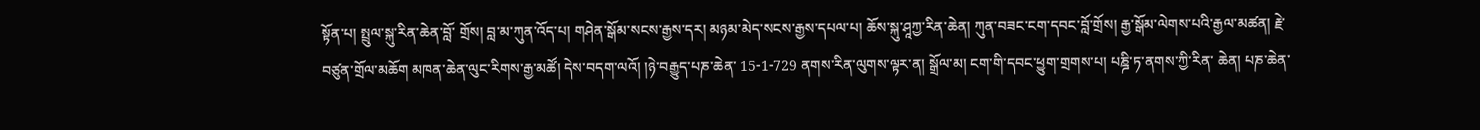སྟོན་པ། སྤྲུལ་སྐུ་རིན་ཆེན་བློ་ གྲོས། བླ་མ་ཀུན་འོད་པ། གཤེན་སྒོམ་སངས་རྒྱས་དར། མཉམ་མེད་སངས་རྒྱས་དཔལ་པ། ཆོས་སྐུ་ཤཱཀྱ་རིན་ཆེན། ཀུན་བཟང་ངག་དབང་བློ་གྲོས། རྒྱ་སྒོམ་ལེགས་པའི་རྒྱལ་མཚན། རྗེ་ བཙུན་གྲོལ་མཆོག མཁན་ཆེན་ལུང་རིགས་རྒྱ་མཚོ། དེས་བདག་ལའོ། །ཉེ་བརྒྱུད་པཎ་ཆེན་ 15-1-729 ནགས་རིན་ལུགས་ལྟར་ན། སྒྲོལ་མ། ངག་གི་དབང་ཕྱུག་གྲགས་པ། པཎྜི་ཏ་ནགས་ཀྱི་རིན་ ཆེན། པཎ་ཆེན་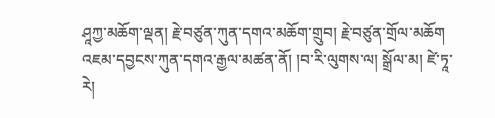ཤཱཀྱ་མཆོག་ལྡན། རྗེ་བཙུན་ཀུན་དགའ་མཆོག་གྲུབ། རྗེ་བཙུན་གྲོལ་མཆོག འཇམ་དབྱངས་ཀུན་དགའ་རྒྱལ་མཚན་ནོ། །བ་རི་ལུགས་ལ། སྒྲོལ་མ། ཛེ་ཏཱ་རེ།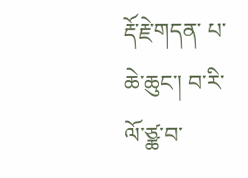རྡོ་རྗེ་གདན་ པ་ཆེ་ཆུང་། བ་རི་ལོ་ཙྪ་བ་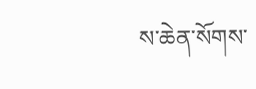ས་ཆེན་སོགས་